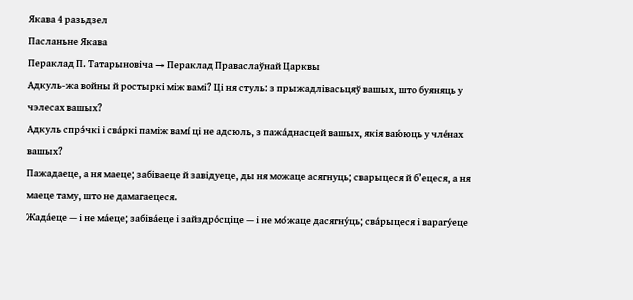Якава 4 разьдзел
Пасланьне Якава
Пераклад П. Татарыновіча → Пераклад Праваслаўнай Царквы
Адкуль-жа войны й ростыркі між вамі? Ці ня стуль: з прыжадлівасьцяў вашых, што буяняць у чэлесах вашых?
Адкуль спрэ́чкі і сва́ркі паміж вамí ці не адсюль, з пажа́днасцей вашых, якія ваю́юць у чле́нах вашых?
Пажадаеце, а ня маеце; забіваеце й завідуеце, ды ня можаце асягнуць; сварыцеся й б’ецеся, а ня маеце таму, што не дамагаецеся.
Жада́еце — і не ма́еце; забіва́еце і зайздро́сціце — і не мо́жаце дасягну́ць; сва́рыцеся і варагу́еце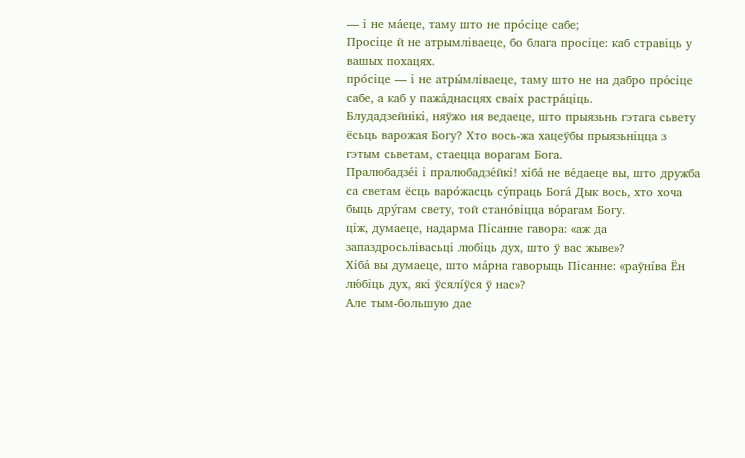— і не ма́еце, таму што не про́сіце сабе;
Просіце й не атрымліваеце, бо блага просіце: каб стравіць у вашых похацях.
про́сіце — і не атры́мліваеце, таму што не на дабро про́сіце сабе, а каб у пажа́днасцях сваіх растра́ціць.
Блудадзейнікі, няўжо ня ведаеце, што прыязьнь гэтага сьвету ёсьць варожая Богу? Хто вось-жа хацеўбы прыязьніцца з гэтым сьветам, стаецца ворагам Бога.
Пралюбадзе́і і пралюбадзе́йкі! хіба́ не ве́даеце вы, што дружба са светам ёсць варо́жасць су́праць Бога́ Дык вось, хто хоча быць дру́гам свету, той стано́віцца во́рагам Богу.
ціж, думаеце, надарма Пісанне гавора: «аж да запаздросьлівасьці любіць дух, што ў вас жыве»?
Хіба́ вы думаеце, што ма́рна гаворыць Пісанне: «раўнíва Ён лю́біць дух, які ўсялíўся ў нас»?
Але тым-большую дае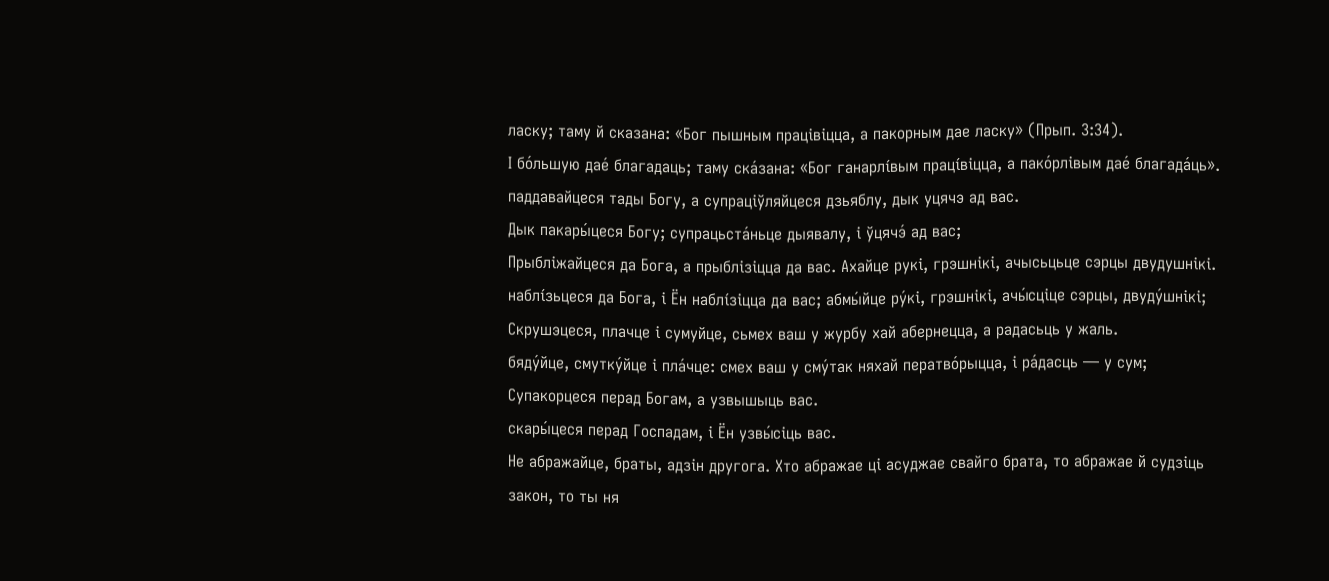ласку; таму й сказана: «Бог пышным працівіцца, а пакорным дае ласку» (Прып. 3:34).
І бо́льшую дае́ благадаць; таму ска́зана: «Бог ганарлíвым працíвіцца, а пако́рлівым дае́ благада́ць».
паддавайцеся тады Богу, а супраціўляйцеся дзьяблу, дык уцячэ ад вас.
Дык пакары́цеся Богу; супрацьста́ньце дыявалу, і ўцячэ́ ад вас;
Прыбліжайцеся да Бога, а прыблізіцца да вас. Ахайце рукі, грэшнікі, ачысьцьце сэрцы двудушнікі.
наблíзьцеся да Бога, і Ён наблíзіцца да вас; абмы́йце ру́кі, грэшнікі, ачы́сціце сэрцы, двуду́шнікі;
Скрушэцеся, плачце і сумуйце, сьмех ваш у журбу хай абернецца, а радасьць у жаль.
бяду́йце, смутку́йце і пла́чце: смех ваш у сму́так няхай ператво́рыцца, і ра́дасць — у сум;
Супакорцеся перад Богам, а узвышыць вас.
скары́цеся перад Госпадам, і Ён узвы́сіць вас.
Не абражайце, браты, адзін другога. Хто абражае ці асуджае свайго брата, то абражае й судзіць закон, то ты ня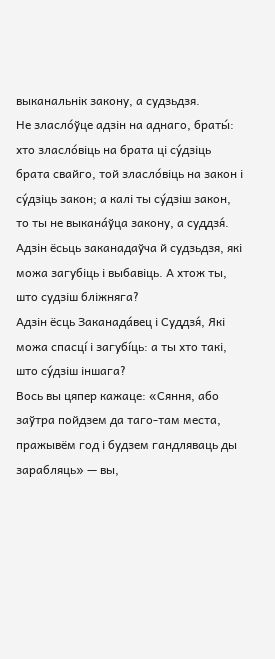выканальнік закону, а судзьдзя.
Не зласло́ўце адзін на аднаго, браты́: хто зласло́віць на брата ці су́дзіць брата свайго, той зласло́віць на закон і су́дзіць закон; а калі ты су́дзіш закон, то ты не выкана́ўца закону, а суддзя́.
Адзін ёсьць заканадаўча й судзьдзя, які можа загубіць і выбавіць. А хтож ты, што судзіш бліжняга?
Адзін ёсць Заканада́вец і Суддзя́, Які можа спасцí і загубíць: а ты хто такі, што су́дзіш іншага?
Вось вы цяпер кажаце: «Сяння, або заўтра пойдзем да таго-там места, пражывём год і будзем гандляваць ды зарабляць» — вы,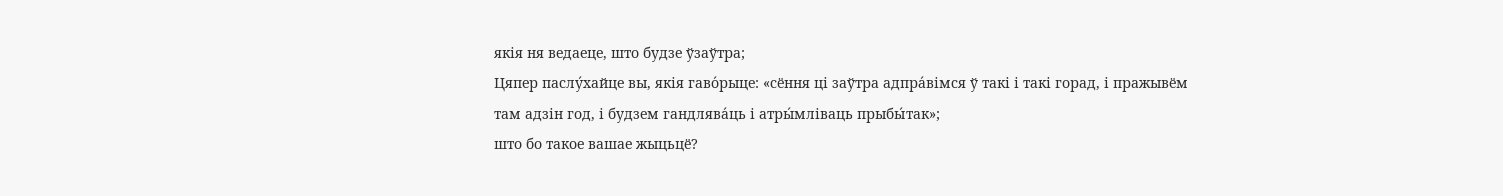якія ня ведаеце, што будзе ўзаўтра;
Цяпер паслу́хайце вы, якія гаво́рыце: «сёння ці заўтра адпра́вімся ў такі і такі горад, і пражывём там адзін год, і будзем гандлява́ць і атры́мліваць прыбы́так»;
што бо такое вашае жыцьцё?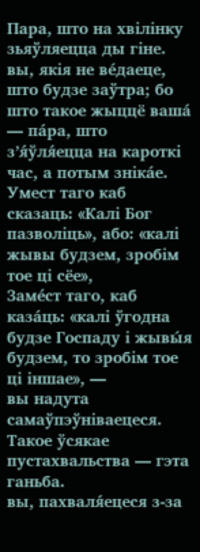Пара, што на хвілінку зьяўляецца ды гіне.
вы, якія не ве́даеце, што будзе заўтра; бо што такое жыццё ваша́ — па́ра, што з’я́ўля́ецца на кароткі час, а потым зніка́е.
Умест таго каб сказаць: «Калі Бог пазволіць», або: «калі жывы будзем, зробім тое ці сёе»,
Заме́ст таго, каб каза́ць: «калі ўгодна будзе Госпаду і жывы́я будзем, то зробім тое ці іншае», —
вы надута самаўпэўніваецеся. Такое ўсякае пустахвальства — гэта ганьба.
вы, пахваля́ецеся з-за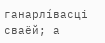ганарлíвасці сваёй; а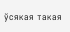ўсякая такая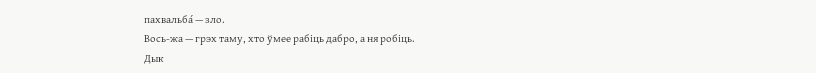пахвальба́ — зло.
Вось-жа — грэх таму, хто ўмее рабіць дабро, а ня робіць.
Дык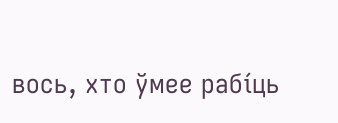вось, хто ўмее рабíць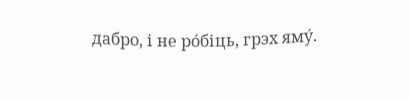дабро, і не ро́біць, грэх яму́.